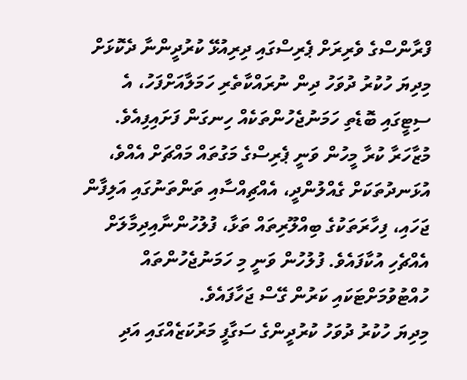ފްރާންސްގެ ވެރިރަށް ޕެރިސްގައި ދިރިއުޅޭ ކުރުދީންނާ ދެކޮޅަށް މިދިޔަ ހުކުރު ދުވަހު ދިން ނުރައްކާތެރި ހަމަލާއަށްފަހު، އެ ސިޓީގައި ބޮޑެތި ހަމަނުޖެހުންތަކެއް ހިނގަން ފަށައިފިއެވެ.
މުޒާހަރާ ކުރާ މީހުން ވަނީ ޕެރިސްގެ މަގުތައް މައްޗަށް އެއްވެ، އުޅަނދުތަކަށް ގެއްލުންދީ، އެއްޗިއްސާއި ތަންތަނުގައި އަލިފާން ޖަހައި، ފިހާރަތަކުގެ ބިއްލޫރިތައް ތަޅާ، ފުލުހުންނާއިދިމާލަށް އެއްޗެހި އުކާފައެވެ. ފުލުހުން ވަނީ މި ހަމަނުޖެހުންތައް ހުއްޓުވުމަށްޓަކައި ކަރުން ގޭސް ޖަހާފައެވެ.
މިދިޔަ ހުކުރު ދުވަހު ކުރުދީންގެ ސަގާފީ މަރުކަޒެއްގައި އަދި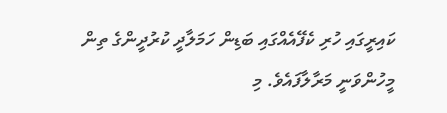ކައިރީގައި ހުރި ކެފޭއެއްގައި ބަޑިން ހަމަލާދީ ކުރުދީންގެ ތިން މީހުންވަނީ މަރާލާފައެވެ. މި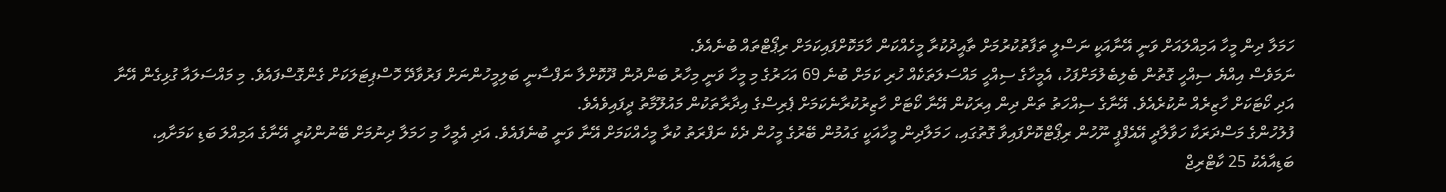ހަމަލާ ދިން މީހާ އަމިއްލައަށް ވަނީ އޭނާއަކީ ނަސްލީ ތަފާތުކުރުމަށް ތާއީދުކުރާ މީހެއްކަން ހާމަކޮށްފައިކަމަށް ރިޕޯޓްތައް ބުނެއެވެ.
ނަމަވެސް އިއްޔެ ސިއްހީ ގޮތުން ބެލިބެލުމަށްފަހު، އެމީހާގެ ސިއްހީ މައްސަލަތަކެއް ހުރި ކަމަށް ބުނެ 69 އަހަރުގެ މި މީހާ ވަނީ މިހާރު ބަންދުން ދޫކޮށްލާ ނަފްސާނީ ބަލިމީހުންނަށް ފަރުވާދޭ ހޮސްޕިޓަލަކަށް ގެންގޮސްފައެވެ. މި މައްސަލައާ ގުޅިގެން އޭނާ އަދި ކޯޓަކަށް ހާޒިރެއް ނުކުރެއެވެ. އޭނާގެ ސިއްހަތު ތަން ދިން އިރަކުން އޭނާ ކޯޓަށް ހާޒިރުކުރާނެކަމަށް ޕެރިސްގެ އިދާރާތަކުން މައުލޫމާތު ދީފައިވެއެވެ.
ފުލުހުންގެ މަސްދަރަކާ ހަވާލާދީ އޭއެފްޕީ ނޫހުން ރިޕޯޓްކޮށްފައިވާ ގޮތުގައި، ހަމަލާދިން މީހާއަކީ ގައުމުން ބޭރުގެ މީހުން ދެކެ ނަފްރަތު ކުރާ މީހެއްކަމަށް އޭނާ ވަނީ ބުނެފައެވެ. އަދި އެމީހާ މި ހަމަލާ ދިނުމަށް ބޭނުންކުރީ އޭނާގެ އަމިއްލަ ބަޑި ކަމަށާއި، ބަޑިއާއެކު 25 ކާޓްރިޖް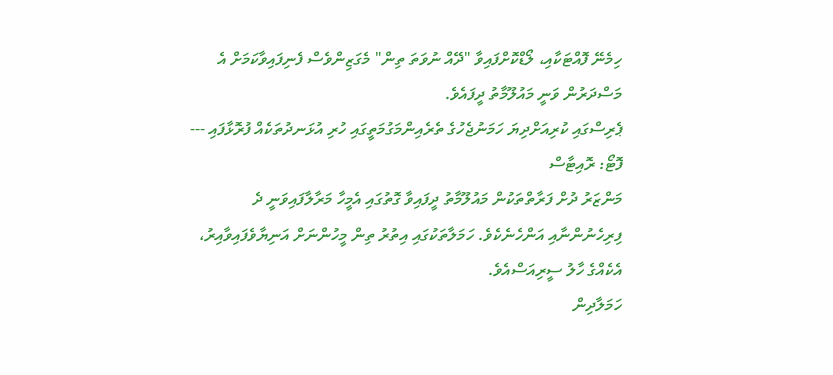ހިމެނޭ ފޮއްޓަކާއި، ލޯޑްކޮށްފައިވާ "ދޭއް ނުވަތަ ތިން" މެގަޒިންވެސް ފެނިފައިވާކަމަށް އެ މަސްދަރުން ވަނީ މައުލޫމާތު ދީފައެވެ.
ޕެރިސްގައި ކުރިއަށްދިޔަ ހަމަނުޖެހުގެ ތެރެއިންމަގުމަތީގައި ހުރި އުޅަނދުތަކެއް ފުރޮޅާފައި --- ފޮޓޯ: ރޮއިޓާސް
މަންޒަރު ދުށް ފަރާތްތަކުން މައުލޫމާތު ދީފައިވާ ގޮތުގައި އެމީހާ މަރާލާފައިވަނީ ދެ ފިރިހެނުންނާއި އަންހެނެކެވެ. ހަމަލާތަކުގައި އިތުރު ތިން މީހުންނަށް އަނިޔާވެފައިވާއިރު، އެކެއްގެ ހާލު ސީރިއަސްއެވެ.
ހަމަލާދިން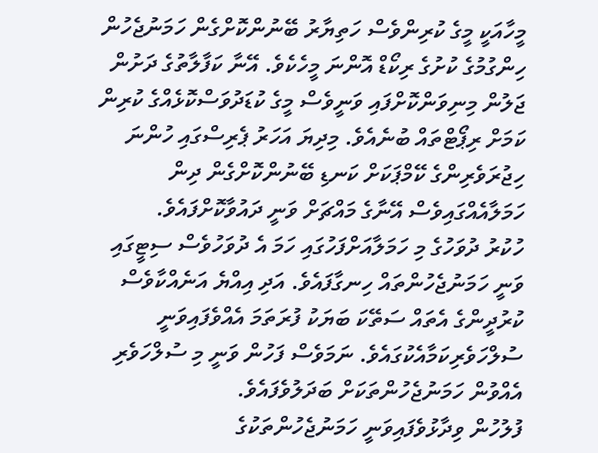މީހާއަކީ މީގެ ކުރިންވެސް ހަތިޔާރު ބޭނުންކޮށްގެން ހަމަނުޖެހުން ހިންގުމުގެ ކުށުގެ ރިކޯޑް އޮންނަ މީހެކެވެ. އޭނާ ކަފާލާތުގެ ދަށުން ޖަލުން މިނިވަންކޮށްފައި ވަނީވެސް މީގެ ކުޑަދުވަސްކޮޅެއްގެ ކުރިން ކަމަށް ރިޕޯޓްތައް ބުނެއެވެ. މިދިޔަ އަހަރު ޕެރިސްގައި ހުންނަ ހިޖުރަވެރިންގެ ކޭމްޕަކަށް ކަނޑި ބޭނުންކޮށްގެން ދިން ހަމަލާއެއްގައިވެސް އޭނާގެ މައްޗަށް ވަނީ ދައުވާކޮށްފައެވެ.
ހުކުރު ދުވަހުގެ މި ހަމަލާއަށްފަހުގައި ހަމަ އެ ދުވަހުވެސް ސިޓީގައި ވަނީ ހަމަނުޖެހުންތައް ހިނގާފައެވެ. އަދި އިއްޔެ އަނެއްކާވެސް ކުރުދީންގެ އެތައް ސަތޭކަ ބަޔަކު ފުރަތަމަ އެއްވެފައިވަނީ ސުލްހަވެރިކަމާއެކުގައެވެ. ނަމަވެސް ފަހުން ވަނީ މި ސުލްހަވެރި އެއްވުން ހަމަނުޖެހުންތަކަށް ބަދަލުވެފައެވެ.
ފުލުހުން ވިދާޅުވެފައިވަނީ ހަމަނުޖެހުންތަކުގެ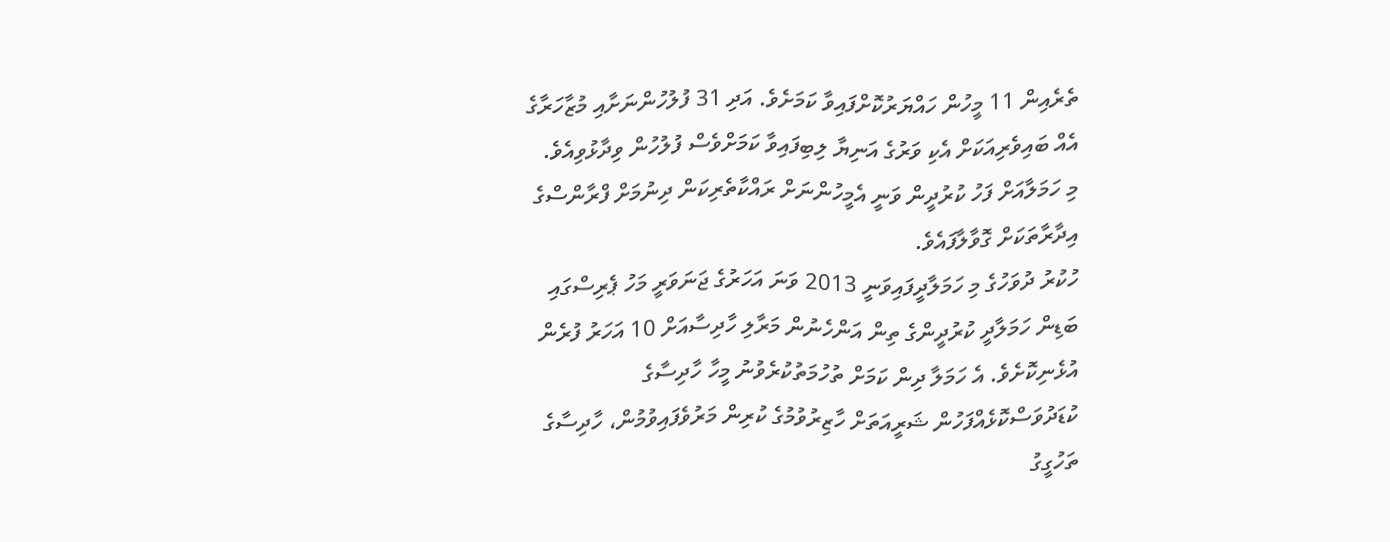ތެރެއިން 11 މީހުން ހައްޔަރުކޮށްފައިވާ ކަމަށެވެ. އަދި 31 ފުލުހުންނަށާއި މުޒާހަރާގެ އެއް ބައިވެރިއަކަށް އެކި ވަރުގެ އަނިޔާ ލިބިފައިވާ ކަމަށްވެސް ފުލުހުން ވިދާޅުވިއެވެ.
މި ހަމަލާއަށް ފަހު ކުރުދީން ވަނީ އެމީހުންނަށް ރައްކާތެރިކަން ދިނުމަށް ފްރާންސްގެ އިދާރާތަކަށް ގޮވާލާފައެވެ.
ހުކުރު ދުވަހުގެ މި ހަމަލާދީފައިވަނީ 2013 ވަނަ އަހަރުގެ ޖަނަވަރީ މަހު ޕެރިސްގައި ބަޑިން ހަމަލާދީ ކުރުދީންގެ ތިން އަންހެނުން މަރާލި ހާދިސާއަށް 10 އަހަރު ފުރެން އުޅެނިކޮށެވެ. އެ ހަމަލާ ދިން ކަމަށް ތުހުމަތުކުރެވުނު މީހާ ހާދިސާގެ ކުޑަދުވަސްކޮޅެއްފަހުން ޝަރީއަތަށް ހާޒިރުވުމުގެ ކުރިން މަރުވެފައިވުމުން، ހާދިސާގެ ތަހުގީގު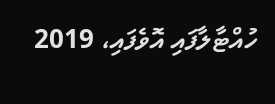ހުއްޓާލާފައި އޮވެފައި، 2019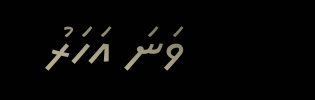ވަނަ އަހަރު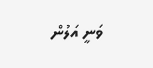ވަނީ އަލުން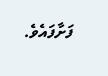ފަށާފައެވެ.